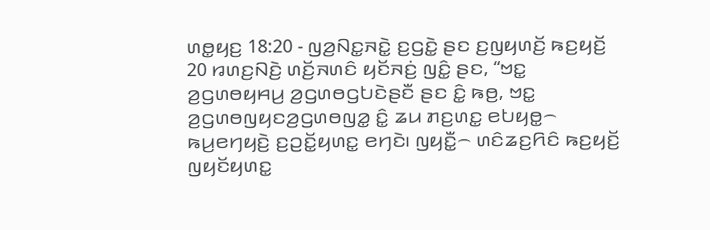ꤛꤥ꤭ꤟꤢ꤬ 18:20 - ꤜꤤ꤬ꤡꤢ꤭ꤏꤢꤧ꤭ ꤢ꤬ꤞꤢꤧ꤭ ꤔꤢ ꤢ꤬ꤜꤟꤛꤢꤩ꤬ ꤒꤢ꤬ꤟꤢꤩ꤬
20 ꤙꤛꤢ꤬ꤡꤢꤧ꤬ ꤛꤢꤩ꤬ꤏꤛꤢꤨ ꤟꤢꤩꤏꤢꤦ꤬ ꤜꤢꤨ꤭ ꤔꤢ, “ꤠꤢ꤭ ꤤ꤬ꤞꤛꤥꤟꤌꤣ꤬ ꤤ꤬ꤞꤛꤥꤞꤝꤢꤧꤔꤢꤪ ꤔꤢ ꤢꤨ꤭ ꤒꤥ꤬, ꤠꤢ꤭ ꤤ꤬ꤞꤛꤥꤜꤟꤢꤤ꤬ꤞꤛꤥꤜꤤ꤭ ꤢꤨ꤭ ꤘꤣ ꤊꤢ꤬ꤛꤢ꤭ ꤕꤝꤟꤥ꤭꤮ ꤒꤣ꤬ꤕꤚꤟꤢꤧ꤬ ꤢ꤬ꤑꤢꤩ꤭ꤟꤛꤢ꤭ ꤕꤚꤢꤧ꤯ ꤜꤟꤢꤪ꤭꤮ ꤛꤢꤨꤘꤢ꤬ꤖꤢꤨ ꤒꤢ꤬ꤟꤢꤩ꤬ ꤜꤟꤢꤩꤟꤛꤢ꤭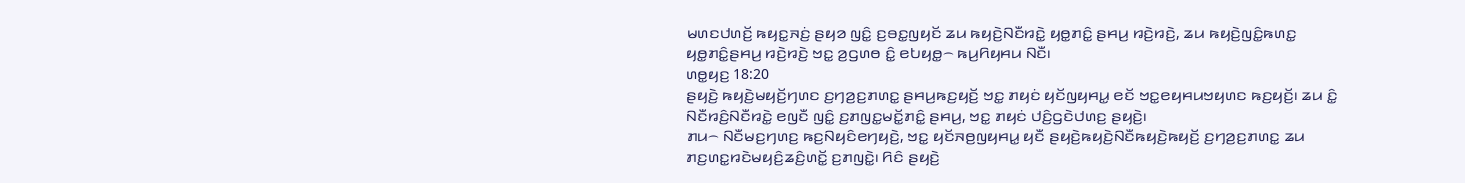ꤗꤛꤢꤓꤛꤢꤩ꤬ ꤒꤟꤢ꤭ꤏꤢꤦ꤬ ꤔꤟꤤ ꤜꤢꤨ꤭ ꤢ꤬ꤋꤢ꤭ꤜꤟꤢꤩ ꤘꤣ ꤒꤟꤢꤧ꤬ꤡꤢꤪꤙꤢꤧ꤭ ꤟꤥ꤭ꤊꤢꤨ꤭ ꤔꤌꤣ꤬ ꤙꤢꤧ꤬ꤙꤢꤧ꤬, ꤘꤣ ꤒꤟꤢꤧ꤬ꤜꤢꤨ꤭ꤒꤛꤢ꤭ ꤟꤥ꤭ꤊꤢꤨ꤭ꤔꤌꤣ꤬ ꤙꤢꤧ꤬ꤙꤢꤧ꤬ ꤠꤢ꤭ ꤤ꤬ꤞꤛꤥ ꤢꤨ꤭ ꤕꤝꤟꤥ꤭꤮ ꤒꤣ꤬ꤖꤟꤌꤣ ꤡꤢꤪ꤯
ꤛꤥ꤭ꤟꤢ꤬ 18:20
ꤔꤟꤢꤧ꤬ ꤒꤟꤢꤧ꤬ꤗꤟꤢꤩ꤬ꤚꤛꤢ ꤢ꤬ꤚꤤ꤬ꤢ꤬ꤊꤛꤢ꤭ ꤔꤌꤣ꤬ꤒꤢ꤬ꤟꤢꤩ꤬ ꤠꤢ꤭ ꤊꤟꤢꤦ ꤟꤢꤩꤜꤟꤌꤣ꤭ ꤕꤢꤩ ꤠꤢ꤭ꤕꤟꤌꤣꤠꤟꤛꤢ ꤒꤢ꤬ꤟꤢꤩ꤬꤯ ꤘꤣ ꤢꤨ꤭ ꤡꤢꤪꤙꤢꤨ꤬ꤡꤢꤪꤙꤢꤧ꤭ ꤕꤜꤢꤪ ꤜꤢꤨ꤭ ꤢ꤬ꤊꤜꤢ꤭ꤗꤢꤩ꤭ꤊꤢꤨ꤭ ꤔꤌꤣ꤬, ꤠꤢ꤭ ꤊꤟꤢꤦ ꤓꤢꤨ꤬ꤞꤢꤧꤓꤛꤢ꤬ ꤔꤟꤢꤧ꤬꤯
ꤊꤣ꤮ ꤡꤢꤪꤗꤢ꤬ꤚꤛꤢ꤬ ꤒꤢ꤬ꤡꤟꤢꤨꤕꤚꤟꤢꤧ꤬, ꤠꤢ꤭ ꤟꤢꤩꤏꤥ꤬ꤜꤟꤌꤣ꤭ ꤟꤢꤪ ꤔꤟꤢꤧ꤬ꤒꤟꤢꤧ꤬ꤡꤢꤪꤒꤟꤢꤧ꤬ꤒꤟꤢꤩ꤬ ꤢ꤬ꤚꤤ꤬ꤢ꤬ꤊꤛꤢ꤭ ꤘꤣ ꤊꤢ꤬ꤛꤢ꤭ꤙꤢꤧꤗꤟꤢꤨ꤬ꤘꤢꤨ꤬ꤛꤢꤩ꤭ ꤢ꤬ꤊꤜꤢꤧ꤭꤯ ꤖꤢꤨ ꤔꤟꤢꤧ꤬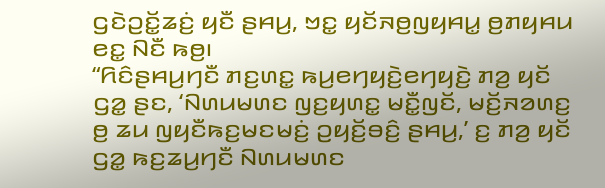ꤞꤢꤧꤑꤢꤩ꤭ꤘꤢꤦ꤬ ꤟꤢꤪ ꤔꤌꤣ꤬, ꤠꤢ꤭ ꤟꤢꤩꤏꤥ꤬ꤜꤟꤌꤣ꤭ ꤥ꤬ꤊꤟꤌꤣ ꤕꤢ꤭ ꤡꤢꤪ ꤒꤥ꤬꤯
“ꤖꤢꤨꤔꤌꤣ꤬ꤚꤢꤪ ꤊꤢ꤬ꤛꤢ꤭ ꤒꤣ꤬ꤕꤚꤟꤢꤧ꤬ꤕꤚꤟꤢꤧ꤬ ꤊꤤ꤬ ꤟꤢꤩ ꤞꤤ꤭ ꤔꤢ, ‘ꤡꤛꤣꤗꤛꤢ ꤜꤢ꤬ꤟꤛꤢ꤭ ꤗꤢꤪ꤭ꤜꤢꤩ, ꤗꤢꤩ꤬ꤏꤤꤛꤢ꤬ ꤥ꤬ ꤘꤣ ꤜꤟꤢꤪꤒꤢ꤬ꤗꤢꤗꤢꤦ꤬ ꤑꤟꤢꤩ꤬ꤋꤢꤨ꤬ ꤔꤌꤣ꤬,’ ꤢ꤬ ꤊꤤ꤬ ꤟꤢꤩ ꤞꤤ꤭ ꤒꤢ꤬ꤘꤣ꤬ꤚꤢꤪ ꤡꤛꤣꤗꤛꤢ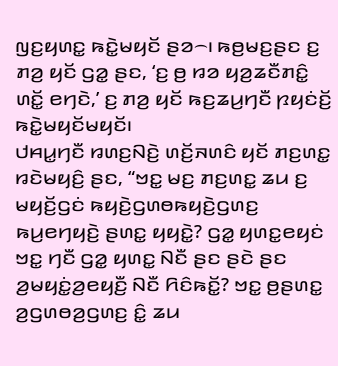ꤜꤢ꤬ꤟꤛꤢ꤭ ꤒꤢꤧ꤭ꤗꤟꤢꤩ ꤔꤤ꤮꤯ ꤒꤥ꤬ꤗꤢ꤬ꤔꤢ ꤢ꤬ ꤊꤤ꤬ ꤟꤢꤩ ꤞꤤ꤭ ꤔꤢ, ‘ꤢ꤬ ꤥ꤬ ꤙꤤ ꤟꤤ꤬ꤘꤢꤪꤊꤢꤨ꤭ ꤛꤢꤩ꤭ ꤕꤚꤢꤧ,’ ꤢ꤬ ꤊꤤ꤬ ꤟꤢꤩ ꤒꤢ꤬ꤘꤣ꤬ꤚꤢꤪ ꤐꤟꤢꤦꤢꤩ꤬ ꤒꤢꤧ꤭ꤗꤟꤢꤩꤗꤟꤢꤩ꤯
ꤓꤌꤣ꤭ꤚꤢꤪ ꤙꤛꤢ꤬ꤡꤢꤧ꤬ ꤛꤢꤩ꤬ꤏꤛꤢꤨ ꤟꤢꤩ ꤊꤢ꤬ꤛꤢ꤭ ꤙꤢꤧꤗꤟꤢꤨ꤬ ꤔꤢ, “ꤠꤢ꤭ ꤗꤢ꤬ ꤊꤢ꤬ꤛꤢ꤭ ꤘꤣ ꤢ꤬ ꤗꤟꤢꤩ꤬ꤞꤢꤦ ꤒꤟꤢꤧ꤬ꤞꤛꤥꤒꤟꤢꤧ꤬ꤞꤛꤢ꤬ ꤒꤣ꤬ꤕꤚꤟꤢꤧ꤬ ꤔꤛꤢ꤭ ꤟꤟꤢꤧ꤭? ꤞꤤ꤭ ꤟꤛꤢ꤭ꤕꤟꤢꤦ ꤠꤢ꤭ ꤚꤢꤪ ꤞꤤ꤭ ꤟꤛꤢ꤭ ꤡꤢꤪ ꤔꤢ ꤔꤢꤧ ꤔꤢ ꤤ꤬ꤗꤟꤢꤦ꤭ꤤ꤬ꤕꤟꤢꤪ꤬ ꤡꤢꤪ ꤖꤢꤨꤒꤢꤩ꤭? ꤠꤢ꤭ ꤥ꤬ꤔꤛꤢ꤭ ꤤ꤬ꤞꤛꤥꤤ꤬ꤞꤛꤢ꤬ ꤢꤨ꤭ ꤘꤣ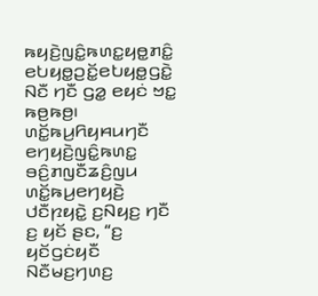ꤒꤟꤢꤧ꤬ꤜꤢꤨ꤭ꤒꤛꤢ꤭ꤟꤥ꤭ꤊꤢꤨ꤭ ꤕꤝꤟꤥ꤭ꤑꤢꤩ꤭ꤕꤝꤟꤥ꤭ꤞꤢꤧ꤭ ꤡꤢꤪ ꤚꤢꤪ ꤞꤤ꤭ ꤕꤟꤢꤦ ꤠꤢ꤭ ꤒꤥ꤬ꤒꤥ꤬꤯
ꤛꤢꤩ꤭ꤒꤣ꤬ꤖꤟꤌꤣꤚꤢꤪ ꤕꤚꤟꤢꤧ꤬ꤜꤢꤨ꤭ꤒꤛꤢ꤭ ꤋꤢꤨ꤬ꤊꤜꤢꤪꤘꤢꤨ꤬ꤜꤣ ꤛꤢꤩ꤭ꤒꤣ꤬ꤕꤚꤟꤢꤧ꤬ ꤓꤢꤪꤐꤟꤢꤧ꤭ ꤢ꤬ꤡꤟꤢ꤬ ꤚꤢꤪ ꤢ꤬ ꤟꤢꤩ ꤔꤢ, “ꤢ꤬ ꤟꤢꤩꤞꤢꤦꤟꤢꤪ ꤡꤢꤪꤗꤢ꤬ꤚꤛꤢ꤬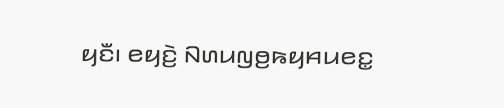ꤟꤢꤪ꤯ ꤕꤟꤢꤧ꤬ ꤡꤛꤣꤜꤥ꤬ꤒꤟꤌꤣꤕꤢ꤭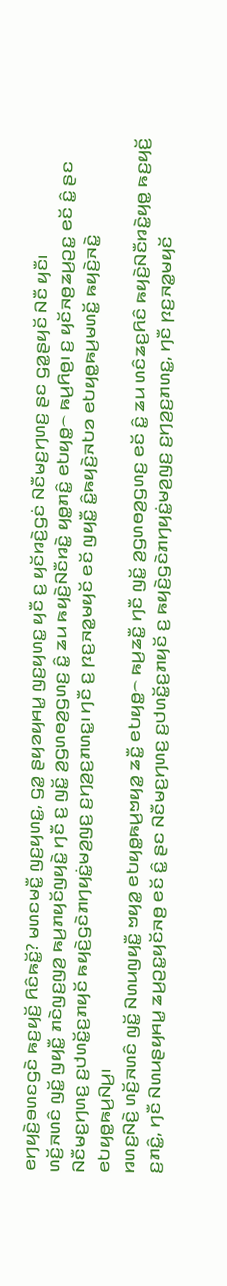ꤕꤚꤟꤢꤧ꤬ꤋꤛꤢꤞꤢꤧ ꤒꤢ꤬ꤟꤢꤩ꤬ ꤖꤢꤨꤒꤢꤩ꤭? ꤗꤛꤢꤗꤢꤪ꤭ ꤜꤢ꤬ꤟꤛꤢ꤭, ꤞꤤ꤭ ꤔꤟꤤꤟꤌꤣ꤭ ꤜꤢ꤬ꤟꤛꤢ꤭ ꤟꤢꤪ ꤢ꤬ ꤟꤢꤩꤙꤢꤧ꤬ꤞꤢꤦ ꤡꤢꤪꤗꤢ꤬ꤚꤛꤢ꤬ ꤔꤢ ꤞꤤ꤭ꤔꤟꤢꤩ ꤡꤢꤪ ꤟꤢꤪ꤯
ꤛꤢꤩ꤬ꤏꤛꤢꤨ ꤜꤢꤩ꤭ ꤜꤟꤢꤪ꤭ ꤊꤢꤧꤜꤢ꤬ꤜꤤ꤬ ꤒꤣ꤬ꤊꤟꤢꤩꤜꤟꤢꤧ꤭ ꤚꤢꤪ ꤢ꤬ ꤜꤢꤩ꤭ ꤤ꤬ꤞꤛꤥꤤ꤬ꤞꤛꤢ꤬ ꤢꤨ꤭ ꤘꤣ ꤒꤟꤢꤧ꤬ꤡꤢꤪꤙꤢꤧ꤭ ꤟꤥ꤭ꤊꤢꤨ꤭ ꤕꤝꤟꤥ꤭꤮ ꤒꤣ꤬ꤖꤥ꤬꤯ ꤢ꤬ ꤟꤢꤩꤏꤥ꤬ꤘꤣ꤬ꤑꤢ꤭ ꤕꤢꤩ ꤢꤨ꤭ ꤔꤢ ꤡꤢꤪꤗꤢ꤬ꤚꤛꤢ꤬ ꤢ꤬ꤓꤛꤢꤩ꤭ꤢ꤬ꤊꤟꤢꤩ ꤒꤟꤢꤧ꤬ꤞꤢꤧꤊꤚꤟꤢꤦ꤭ꤗꤤ꤬ꤜꤢ꤬ ꤢ꤬ꤚꤤ꤬ꤢ꤬ꤊꤛꤢ꤭꤯ ꤚꤢꤪ ꤢ꤬ ꤐꤢ꤬ꤏꤤ꤭ꤗꤟꤢꤩ ꤕꤢꤩ ꤜꤟꤢꤪ꤭ ꤢꤨ꤭ꤒꤟꤢꤧ꤬ꤏꤝꤤ ꤕꤝꤟꤥ꤭ꤒꤣ꤬ꤗꤛꤢꤩ꤭ ꤒꤟꤢꤧ꤬ꤏꤢꤧ꤭ ꤕꤝꤟꤥ꤭ꤒꤣ꤬ꤡꤣ꤬꤯
ꤙꤛꤢ꤬ꤡꤢꤧ꤬ ꤛꤢꤩ꤬ꤏꤛꤢꤨ ꤜꤢꤩ꤭ ꤡꤛꤣꤜꤟꤢꤪ꤭ ꤠꤟꤤ꤭ ꤕꤝꤟꤥ꤭ꤒꤣ꤬ꤠꤟꤤ꤭ ꤘꤢꤪ꤭ ꤕꤝꤟꤥ꤭꤮ ꤒꤣ꤬ꤘꤢꤪ꤭ ꤚꤢꤪ ꤜꤢꤩ꤭ ꤤ꤬ꤞꤛꤥꤤ꤬ꤞꤛꤢ꤬ ꤕꤢꤩ ꤢꤨ꤭ ꤘꤣ ꤛꤢꤨꤘꤢ꤬ꤖꤢꤨ ꤒꤟꤢꤧ꤬ꤡꤢꤪꤙꤢꤧ꤭ꤟꤥ꤭ ꤒꤢ꤬ꤟꤢꤩ꤬ ꤢ꤬ꤊꤢꤨ꤭, ꤚꤢꤪ ꤡꤛꤣꤔꤟꤌꤣ꤭ ꤘꤣ꤬ꤑꤢ꤭ꤟꤢꤩꤏꤥ꤬ ꤕꤢꤩ ꤢꤨ꤭ ꤔꤢ ꤡꤢꤪꤗꤢ꤬ꤚꤛꤢ꤬ ꤢ꤬ꤓꤛꤢꤩ꤭ꤢ꤬ꤊꤟꤢꤩ ꤢ꤬ ꤒꤟꤢꤧ꤬ꤞꤢꤧꤊꤚꤟꤢꤦ꤭ꤗꤤ꤬ꤜꤢ꤬ ꤢ꤬ꤚꤤ꤬ꤢ꤬ꤊꤛꤢ꤭, ꤚꤢꤪ ꤐꤢ꤬ꤏꤤ꤭ꤗꤟꤢꤩ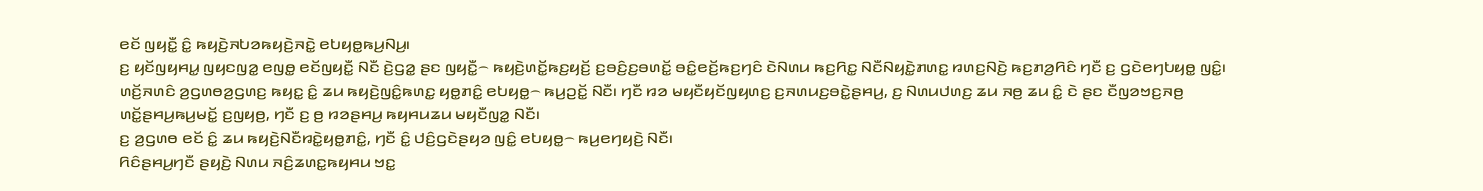ꤕꤢꤩ ꤜꤟꤢꤪ꤭ ꤢꤨ꤭ ꤒꤟꤢꤧ꤬ꤏꤝꤤꤒꤟꤢꤧ꤬ꤏꤢꤧ꤭ ꤕꤝꤟꤥ꤭ꤒꤣ꤬ꤡꤣ꤬꤯
ꤢ꤬ ꤟꤢꤩꤜꤟꤌꤣ꤭ ꤜꤟꤢꤜꤤ꤭ ꤕꤜꤥ꤭ ꤕꤢꤩꤜꤟꤢꤪ꤭ ꤡꤢꤪ ꤢꤧ꤬ꤞꤤ꤭ ꤔꤢ ꤜꤟꤢꤪ꤭꤮ ꤒꤟꤢꤧ꤬ꤛꤢꤩ꤭ꤒꤢ꤬ꤟꤢꤩ꤬ ꤢ꤬ꤋꤢꤨ꤬ꤢ꤬ꤋꤛꤢꤩ꤭ ꤋꤢꤨ꤭ꤕꤢꤩ꤬ꤒꤢ꤬ꤚꤢꤨ ꤢꤧꤡꤛꤣ ꤒꤢ꤬ꤖꤢ꤭ ꤡꤢꤪꤡꤟꤢꤧ꤭ꤊꤛꤢ꤭ ꤙꤛꤢ꤬ꤡꤢꤧ꤬ ꤒꤢ꤬ꤊꤤ꤬ꤖꤢꤨ ꤚꤢꤪ ꤢ꤬ ꤞꤢꤧꤕꤚꤝꤟꤥ꤭ ꤜꤢꤨ꤭꤯
ꤛꤢꤩ꤬ꤏꤛꤢꤨ ꤤ꤬ꤞꤛꤥꤤ꤬ꤞꤛꤢ꤬ ꤒꤟꤢ꤭ ꤢꤨ꤭ ꤘꤣ ꤒꤟꤢꤧ꤬ꤜꤢꤨ꤭ꤒꤛꤢ꤭ ꤟꤥ꤭ꤊꤢꤨ꤭ ꤕꤝꤟꤥ꤭꤮ ꤒꤣ꤬ꤑꤢꤩ꤭ ꤡꤢꤪ꤯ ꤚꤢꤪ ꤙꤤ ꤗꤟꤢꤪꤟꤢꤩꤜꤟꤛꤢ꤬ ꤢ꤬ꤏꤛꤣꤢ꤬ꤋꤢꤧ꤭ꤔꤌꤣ꤬, ꤢ꤬ ꤡꤛꤣꤓꤛꤢ꤬ ꤘꤣ ꤏꤥ꤬ ꤘꤣ ꤢꤨ꤭ ꤢꤧ ꤔꤢ ꤢꤪꤜꤤꤠꤢ꤬ꤏꤥ꤬ ꤛꤢꤩ꤭ꤔꤌꤣ꤬ꤒꤣ꤬ꤗꤢꤩ꤭ ꤢ꤬ꤜꤟꤥ꤬, ꤚꤢꤪ ꤢ꤬ ꤥ꤬ ꤙꤤꤔꤌꤣ꤬ ꤒꤟꤌꤣꤘꤣ ꤗꤟꤢꤪꤜꤤ꤭ ꤡꤢꤪ꤯
ꤢ꤬ ꤤ꤬ꤞꤛꤥ ꤕꤢꤩ ꤢꤨ꤭ ꤘꤣ ꤒꤟꤢꤧ꤬ꤡꤢꤪꤙꤢꤧ꤭ꤟꤥ꤭ꤊꤢꤨ꤭, ꤚꤢꤪ ꤢꤨ꤭ ꤓꤢꤨ꤬ꤞꤢꤧꤔꤟꤤ ꤜꤢꤨ꤭ ꤕꤝꤟꤥ꤭꤮ ꤒꤣ꤬ꤕꤚꤟꤢꤧ꤬ ꤡꤢꤪ꤯
ꤖꤢꤨꤔꤌꤣ꤬ꤚꤢꤪ ꤔꤟꤢꤧ꤬ ꤡꤛꤣ ꤏꤢꤨ꤬ꤘꤛꤢ꤭ꤒꤟꤌꤣ ꤠꤢ꤭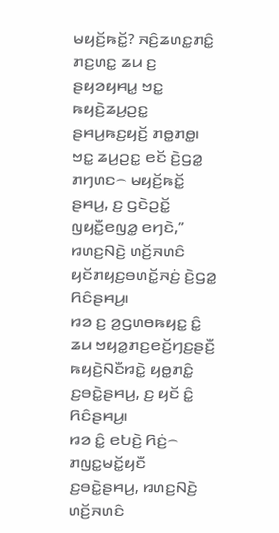ꤗꤟꤢꤩ꤬ꤒꤢꤩ꤭? ꤏꤢꤨ꤬ꤘꤛꤢ꤭ꤊꤢꤨ꤭ ꤊꤢ꤬ꤛꤢ꤭ ꤘꤣ ꤢ꤬ ꤔꤟꤤꤟꤌꤣ꤭ ꤠꤢ꤭ ꤒꤟꤢꤧ꤬ꤘꤣ꤬ꤑꤢ꤭ ꤔꤌꤣ꤬ꤒꤢ꤬ꤟꤢꤩ꤬ ꤊꤥ꤭ꤊꤥ꤭꤯ ꤠꤢ꤭ ꤘꤣ꤬ꤑꤢ꤭ ꤕꤢꤩ ꤢꤧ꤬ꤞꤤ꤭ ꤊꤚꤛꤢ꤮ ꤗꤟꤢꤩ꤬ꤒꤢꤩ꤭ ꤔꤌꤣ꤬, ꤢ꤬ ꤞꤢꤧꤑꤢꤩ꤭ ꤜꤟꤢꤪ꤭ꤕꤜꤤ꤭ ꤕꤚꤢꤧ,” ꤙꤛꤢ꤬ꤡꤢꤧ꤬ ꤛꤢꤩ꤬ꤏꤛꤢꤨ ꤟꤢꤩꤊꤟꤢ꤬ꤋꤛꤢꤩ꤭ꤏꤢꤦ꤬ ꤢꤧ꤬ꤞꤤ꤭ ꤖꤢꤨꤔꤌꤣ꤬꤯
ꤙꤤ ꤢ꤬ ꤤ꤬ꤞꤛꤥꤒꤟꤢ꤭ ꤢꤨ꤭ ꤘꤣ ꤠꤟꤤ꤭ꤊꤢ꤬ꤕꤢꤩ꤬ꤚꤢ꤬ꤔꤢꤪ꤬ ꤒꤟꤢꤧ꤬ꤡꤢꤪꤙꤢꤧ꤭ ꤟꤥ꤭ꤊꤢꤨ꤭ ꤢ꤬ꤋꤢꤧ꤭ꤔꤌꤣ꤬, ꤢ꤬ ꤟꤢꤩ ꤢꤨ꤭ ꤖꤢꤨꤔꤌꤣ꤬꤯
ꤙꤤ ꤢꤨ꤭ ꤕꤝꤢꤧ꤬ ꤖꤢꤦ꤬꤮ ꤊꤜꤢ꤭ꤗꤢꤩ꤭ꤟꤢꤪ ꤢ꤬ꤋꤢꤧ꤭ꤔꤌꤣ꤬, ꤙꤛꤢ꤬ꤡꤢꤧ꤬ ꤛꤢꤩ꤬ꤏꤛꤢꤨ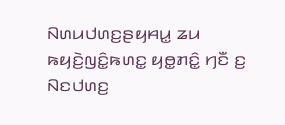ꤡꤛꤣꤓꤛꤢ꤬ꤔꤟꤌꤣ꤭ ꤘꤣ ꤒꤟꤢꤧ꤬ꤜꤢꤨ꤭ꤒꤛꤢ꤭ ꤟꤥ꤭ꤊꤢꤨ꤭ ꤚꤢꤪ ꤢ꤬ ꤡꤢꤓꤛꤢ꤬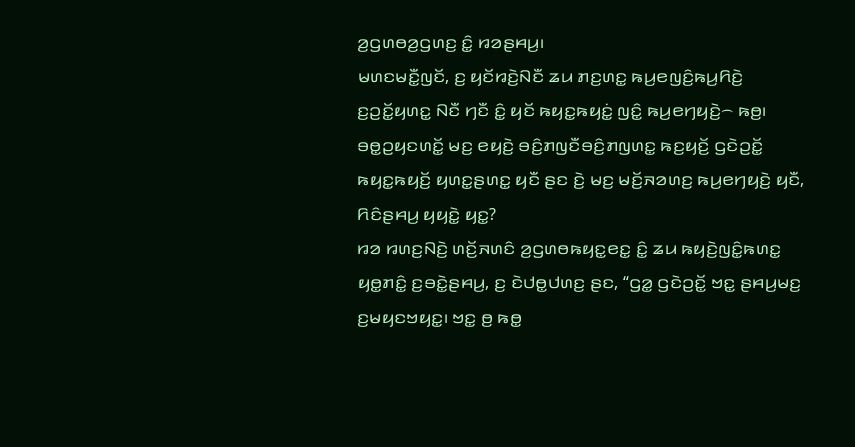ꤤ꤬ꤞꤛꤥꤤ꤬ꤞꤛꤢ꤬ ꤢꤨ꤭ ꤙꤤꤔꤌꤣ꤬꤯
ꤗꤛꤢꤗꤢꤪ꤭ꤜꤢꤩ, ꤢ꤬ ꤟꤢꤩꤙꤢꤧ꤬ꤡꤢꤪ ꤘꤣ ꤊꤢ꤬ꤛꤢ꤭ ꤒꤣ꤬ꤕꤜꤢꤨ꤬ꤒꤣ꤬ꤖꤢꤧ꤬ ꤢ꤬ꤑꤢꤩ꤭ꤟꤛꤢ꤭ ꤡꤢꤪ ꤚꤢꤪ ꤢꤨ꤭ ꤟꤢꤩ ꤒꤟꤢ꤭ꤒꤟꤢꤦ꤭ ꤜꤢꤨ꤭ ꤒꤣ꤬ꤕꤚꤟꤢꤧ꤬꤮ ꤒꤥ꤬꤯ ꤋꤥ꤭ꤑꤟꤢꤛꤢꤩ꤭ ꤗꤢ꤬ ꤕꤟꤢꤧ꤬ ꤋꤢꤨ꤬ꤊꤜꤢꤪꤋꤢꤨ꤬ꤊꤜꤛꤢ꤭ ꤒꤢ꤬ꤟꤢꤩ꤬ ꤞꤢꤧꤑꤢꤩ꤭ ꤒꤟꤢ꤭ꤒꤟꤢꤩ꤬ ꤟꤛꤢ꤭ꤔꤛꤢ꤭ ꤟꤢꤪ ꤔꤢ ꤢꤧ꤬ ꤗꤢ꤬ ꤗꤢꤩ꤬ꤏꤤꤛꤢ꤬ ꤒꤣ꤬ꤕꤚꤟꤢꤧ꤬ ꤟꤢꤪ, ꤖꤢꤨꤔꤌꤣ꤬ ꤟꤟꤢꤧ꤭ ꤟꤢ꤭?
ꤙꤤ ꤙꤛꤢ꤬ꤡꤢꤧ꤬ ꤛꤢꤩ꤬ꤏꤛꤢꤨ ꤤ꤬ꤞꤛꤥꤒꤟꤢ꤭ꤕꤢ꤭ ꤢꤨ꤭ ꤘꤣ ꤒꤟꤢꤧ꤬ꤜꤢꤨ꤭ꤒꤛꤢ꤭ ꤟꤥ꤭ꤊꤢꤨ꤭ ꤢ꤬ꤋꤢꤧ꤭ꤔꤌꤣ꤬, ꤢ꤬ ꤢꤧꤓꤥ꤭ꤓꤛꤢ꤬ ꤔꤢ, “ꤞꤤ꤭ ꤞꤢꤧꤑꤢꤩ꤭ ꤠꤢ꤭ ꤔꤌꤣ꤬ꤗꤢ꤬ ꤢ꤬ꤗꤟꤢꤠꤟꤢ꤭꤯ ꤠꤢ꤭ ꤥ꤬ ꤒꤥ꤭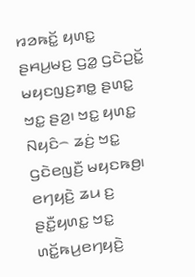ꤙꤤꤒꤢꤩ꤭ ꤟꤛꤢ꤭ ꤔꤌꤣ꤬ꤗꤢ꤬ ꤞꤤ꤭ ꤞꤢꤧꤑꤢꤩ꤭ ꤗꤟꤢꤜꤢ꤬ꤊꤥ꤭ ꤔꤛꤢ꤭ ꤠꤢ꤭ ꤔꤤ꤬꤯ ꤠꤢ꤭ ꤟꤛꤢ꤭ ꤡꤟꤢꤨ꤮ ꤘꤢꤦ꤬ ꤠꤢ꤭ ꤞꤢꤧꤕꤜꤢꤪ꤬ ꤗꤟꤢꤒꤥ꤬꤯ ꤕꤚꤟꤢꤧ꤬ ꤘꤣ ꤢ꤬ ꤔꤢꤪ꤭ꤟꤛꤢ꤭ ꤠꤢ꤭ ꤛꤢꤩ꤭ꤒꤣ꤬ꤕꤚꤟꤢꤧ꤬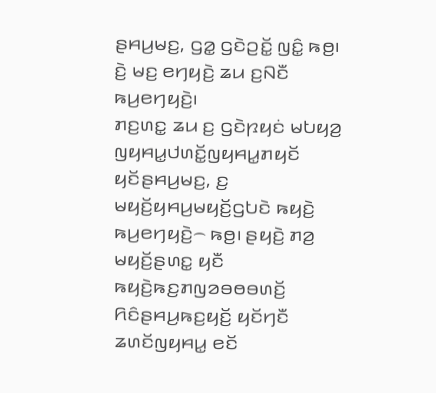ꤔꤌꤣ꤬ꤗꤢ꤬, ꤞꤤ꤭ ꤞꤢꤧꤑꤢꤩ꤭ ꤜꤢꤨ꤭ ꤒꤥ꤬꤯ ꤢꤧ꤬ ꤗꤢ꤬ ꤕꤚꤟꤢꤧ꤬ ꤘꤣ ꤢ꤬ꤡꤢꤪ ꤒꤣ꤬ꤕꤚꤟꤢꤧ꤬꤯
ꤊꤢ꤬ꤛꤢ꤭ ꤘꤣ ꤢ꤬ ꤞꤢꤧꤐꤟꤢꤦ ꤗꤝꤟꤤ꤬ ꤜꤟꤌꤣ꤭ꤓꤛꤢꤩ꤭ꤜꤟꤌꤣ꤭ꤊꤟꤢꤩ ꤟꤢꤩꤔꤌꤣ꤬ꤗꤢ꤬, ꤢ꤬ ꤗꤟꤢꤩ꤬ꤟꤌꤣ꤬ꤗꤟꤢꤩ꤬ꤞꤝꤢꤧ ꤒꤟꤢꤧ꤬ ꤒꤣ꤬ꤕꤚꤟꤢꤧ꤬꤮ ꤒꤥ꤬꤯ ꤔꤟꤢꤧ꤬ ꤊꤤ꤬ ꤗꤟꤢꤩ꤬ꤔꤛꤢ꤭ ꤟꤢꤪ ꤒꤟꤢꤧ꤬ꤒꤢ꤬ꤊꤜꤤꤋꤥꤋꤛꤢꤩ꤬ ꤖꤢꤨꤔꤌꤣ꤬ꤒꤢ꤬ꤟꤢꤩ꤬ ꤟꤢꤩꤚꤢꤪ ꤘꤛꤢꤩꤜꤟꤌꤣ꤭ ꤕꤢꤩ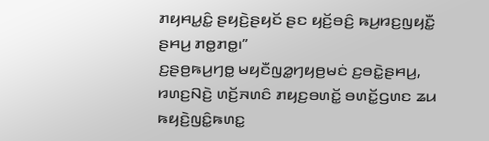ꤊꤟꤌꤣ꤭ꤢꤨ꤭ ꤔꤟꤢꤧ꤬ꤔꤟꤢꤩ ꤔꤢ ꤟꤢꤩ꤬ꤋꤢꤨ꤬ ꤒꤣ꤬ꤙꤢ꤬ꤜꤟꤢꤪ꤭ ꤔꤌꤣ꤬ ꤊꤥ꤭ꤊꤥ꤭꤯”
ꤢ꤬ꤔꤥ꤬ꤒꤣ꤬ꤚꤥ꤭ ꤗꤟꤢꤪꤜꤤ꤭ꤚꤟꤥ꤬ꤗꤢꤦ ꤢ꤬ꤋꤢꤧ꤭ꤔꤌꤣ꤬, ꤙꤛꤢ꤬ꤡꤢꤧ꤬ ꤛꤢꤩ꤬ꤏꤛꤢꤨ ꤊꤟꤢ꤬ꤋꤛꤢꤩ꤭ ꤋꤛꤢꤩ꤭ꤞꤛꤢ ꤘꤣ ꤒꤟꤢꤧ꤬ꤜꤢꤨ꤭ꤒꤛꤢ꤭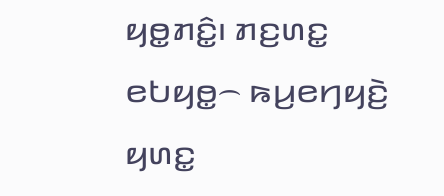ꤟꤥ꤭ꤊꤢꤨ꤭꤯ ꤊꤢ꤬ꤛꤢ꤭ ꤕꤝꤟꤥ꤭꤮ ꤒꤣ꤬ꤕꤚꤟꤢꤧ꤬ ꤟꤛꤢ꤭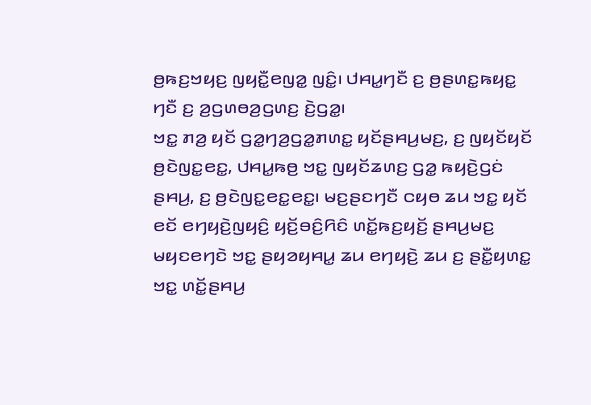ꤥ꤬ꤒꤢ꤬ꤠꤟꤢ꤬ ꤜꤟꤢꤪ꤭ꤕꤜꤤ꤭ ꤜꤢꤨ꤭꤯ ꤓꤌꤣ꤭ꤚꤢꤪ ꤢ꤬ ꤥ꤬ꤔꤛꤢ꤭ꤒꤟꤢ꤭ ꤚꤢꤪ ꤢ꤬ ꤤ꤬ꤞꤛꤥꤤ꤬ꤞꤛꤢ꤬ ꤢꤧ꤬ꤞꤤ꤭꤯
ꤠꤢ꤭ ꤊꤤ꤬ ꤟꤢꤩ ꤞꤤ꤭ꤚꤤ꤬ꤞꤤ꤭ꤊꤛꤢ꤭ ꤟꤢꤩꤔꤌꤣ꤬ꤗꤢ꤬, ꤢ꤬ ꤜꤟꤢꤩꤟꤢꤩ ꤥ꤬ꤢꤧꤜꤢ꤭ꤕꤢ꤭, ꤓꤌꤣ꤭ꤒꤥ꤬ ꤠꤢ꤭ ꤜꤟꤢꤩꤘꤛꤢ꤬ ꤞꤤ꤭ ꤒꤟꤢꤧ꤬ꤞꤢꤦ ꤔꤌꤣ꤬, ꤢ꤬ ꤥ꤬ꤢꤧꤜꤢ꤭ꤕꤢ꤭ꤕꤢ꤭꤯ ꤗꤢ꤬ꤔꤢꤚꤢꤪ ꤍꤟꤥ ꤘꤣ ꤠꤢ꤭ ꤟꤢꤩ ꤕꤢꤩ ꤕꤚꤟꤢꤧ꤬ꤜꤟꤢꤨ꤬ ꤟꤢꤩ꤬ꤋꤢꤨ꤬ꤖꤢꤨ ꤛꤢꤩ꤭ꤒꤢ꤬ꤟꤢꤩ꤬ ꤔꤌꤣ꤬ꤗꤢ꤬ ꤗꤟꤢꤕꤚꤢꤧ ꤠꤢ꤭ ꤔꤟꤤꤟꤌꤣ꤭ ꤘꤣ ꤕꤚꤟꤢꤧ꤬ ꤘꤣ ꤢ꤬ ꤔꤢꤪ꤭ꤟꤛꤢ꤭ ꤠꤢ꤭ ꤛꤢꤩ꤭ꤔꤌꤣ꤬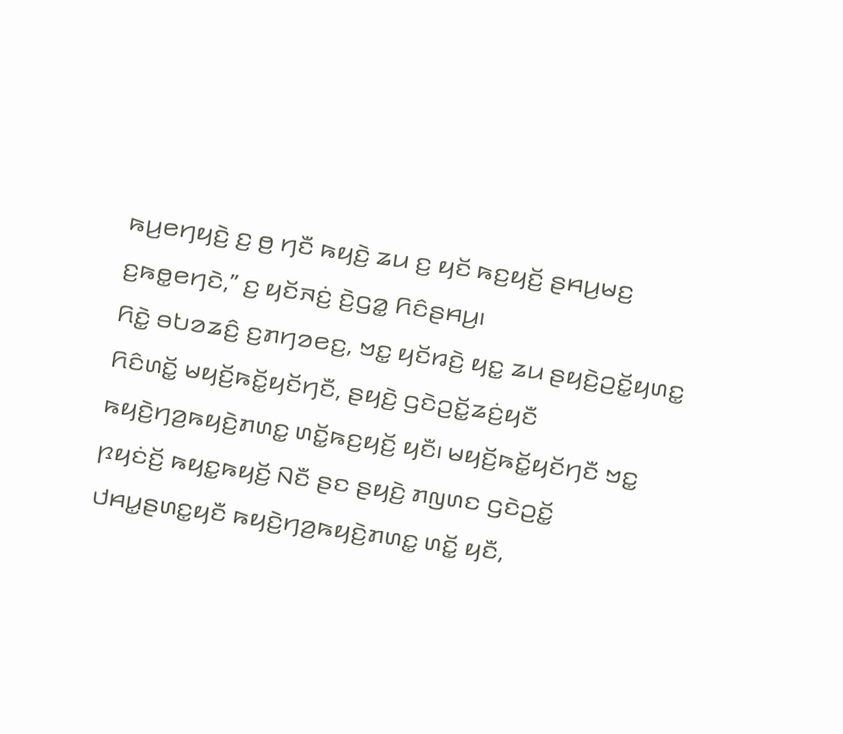ꤒꤣ꤬ꤕꤚꤟꤢꤧ꤬ ꤢ꤬ ꤥ꤬ ꤚꤢꤪ ꤒꤟꤢꤧ꤬ ꤘꤣ ꤢ꤬ ꤟꤢꤩ ꤒꤢ꤬ꤟꤢꤩ꤬ ꤔꤌꤣ꤬ꤗꤢ꤬ ꤢ꤬ꤒꤥ꤭ꤕꤚꤢꤧ,” ꤢ꤬ ꤟꤢꤩꤏꤢꤦ꤬ ꤢꤧ꤬ꤞꤤ꤭ ꤖꤢꤨꤔꤌꤣ꤬꤯
ꤖꤢꤧ꤭ ꤋꤝꤤꤘꤢꤨ꤬ ꤢ꤬ꤊꤚꤤꤕꤢ꤬, ꤠꤢ꤭ ꤟꤢꤩꤙꤢꤧ꤬ ꤟꤢ꤭ ꤘꤣ ꤔꤟꤢꤧ꤬ꤑꤢꤩ꤭ꤟꤛꤢ꤭ ꤖꤢꤨꤛꤢꤩ꤭ ꤗꤟꤢꤩ꤬ꤒꤢꤩ꤭ꤟꤢꤩꤚꤢꤪ, ꤔꤟꤢꤧ꤬ ꤞꤢꤧꤑꤢꤩ꤭ꤘꤢꤦ꤬ꤟꤢꤪ ꤒꤟꤢꤧ꤬ꤚꤤ꤬ꤒꤟꤢꤧ꤬ꤊꤛꤢ꤭ ꤛꤢꤩ꤭ꤒꤢ꤬ꤟꤢꤩ꤬ ꤟꤢꤪ꤯ ꤗꤟꤢꤩ꤬ꤒꤢꤩ꤭ꤟꤢꤩꤚꤢꤪ ꤠꤢ꤭ ꤐꤟꤢꤦꤢꤩ꤬ ꤒꤟꤢ꤭ꤒꤟꤢꤩ꤬ ꤡꤢꤪ ꤔꤢ ꤔꤟꤢꤧ꤬ ꤊꤜꤛꤢ ꤞꤢꤧꤑꤢꤩ꤭ ꤓꤌꤣ꤭ꤔꤛꤢ꤭ꤟꤢꤪ ꤒꤟꤢꤧ꤬ꤚꤤ꤬ꤒꤟꤢꤧ꤬ꤊꤛꤢ꤭ ꤛꤢꤩ꤭ ꤟꤢꤪ,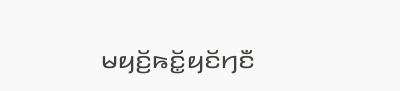ꤗꤟꤢꤩ꤬ꤒꤢꤩ꤭ꤟꤢꤩꤚꤢꤪ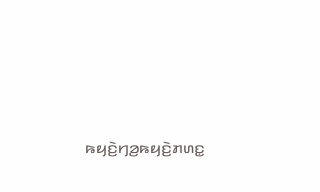ꤒꤟꤢꤧ꤬ꤚꤤ꤬ꤒꤟꤢꤧ꤬ꤊꤛꤢ꤭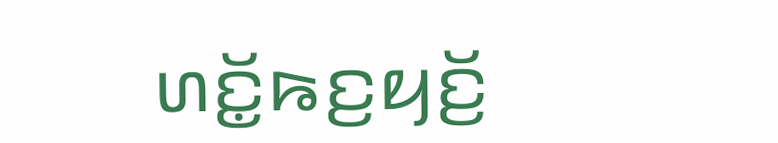ꤛꤢꤩ꤭ꤒꤢ꤬ꤟꤢꤩ꤬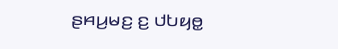ꤔꤌꤣ꤬ꤗꤢ꤬ ꤢ꤬ ꤓꤝꤟꤥ꤭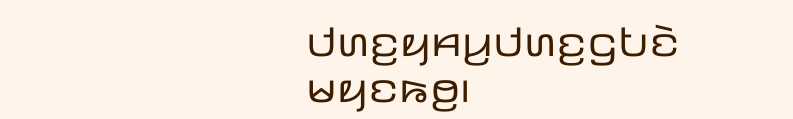ꤓꤛꤢ꤬ꤟꤌꤣ꤬ꤓꤛꤢ꤬ꤞꤝꤢꤧ ꤗꤟꤢꤒꤥ꤬꤯